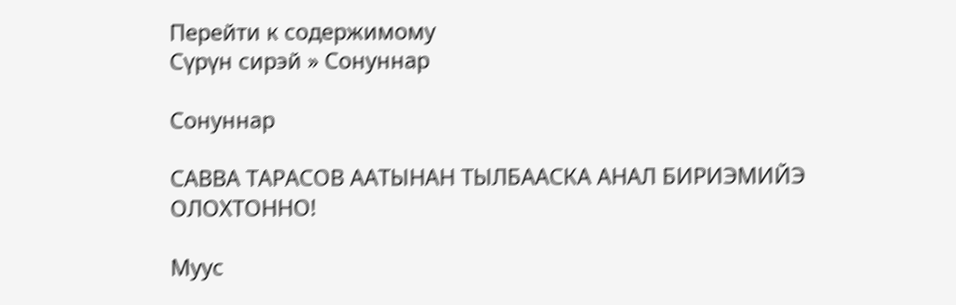Перейти к содержимому
Сүрүн сирэй » Сонуннар

Сонуннар

САВВА ТАРАСОВ ААТЫНАН ТЫЛБААСКА АНАЛ БИРИЭМИЙЭ ОЛОХТОННО!

Муус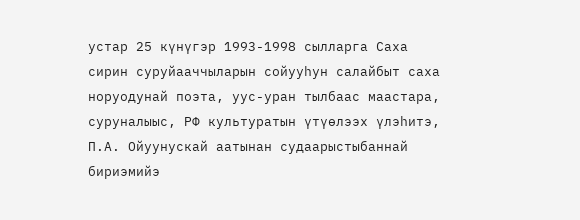устар 25 күнүгэр 1993-1998 сылларга Саха сирин суруйааччыларын сойууһун салайбыт саха норуодунай поэта, уус-уран тылбаас маастара, суруналыыс, РФ культуратын үтүөлээх үлэһитэ, П.А. Ойуунускай аатынан судаарыстыбаннай бириэмийэ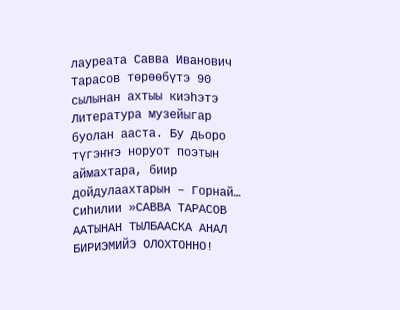лауреата Савва Иванович Тарасов төрөөбүтэ 90 сылынан ахтыы киэһэтэ Литература музейыгар буолан ааста. Бу дьоро түгэҥҥэ норуот поэтын аймахтара, биир дойдулаахтарын – Горнай… Сиһилии »САВВА ТАРАСОВ ААТЫНАН ТЫЛБААСКА АНАЛ БИРИЭМИЙЭ ОЛОХТОННО!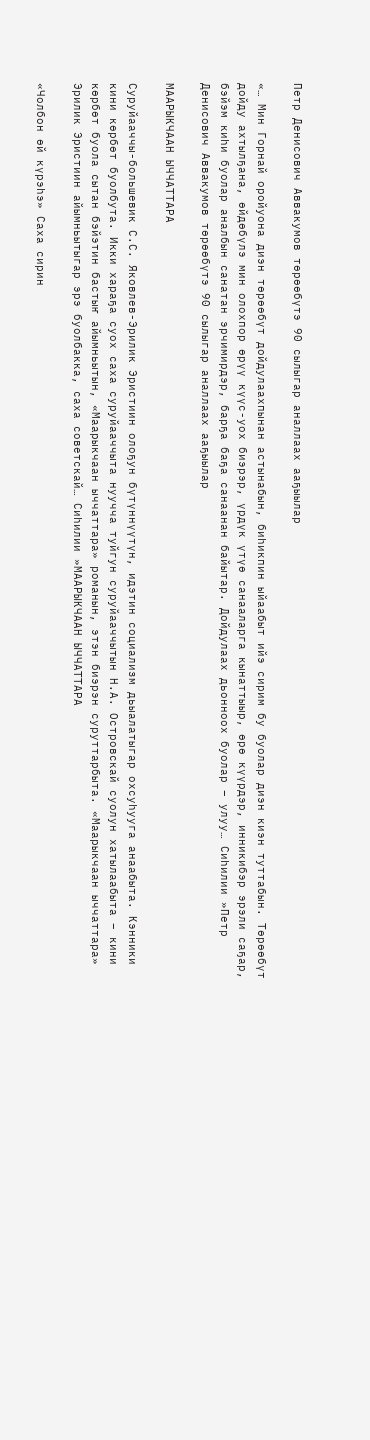Петр Денисович Аввакумов төрөөбүтэ 90 сылыгар аналлаах ааҕыылар

«… Мин Горнай оройуона диэн төрөөбүт дойдулаахпынан астынабын, биһикпин ыйаабыт ийэ сирим бу буолар диэн киэн туттабын. Төрөөбүт дойду ахтылҕана, өйдөбүлэ мин олохпор өрүү күүс-уох биэрэр, үрдүк үтүө санааларга кынаттыыр, өрө күүрдэр, инникибэр эрэли саҕар, бэйэм киһи буолар аналбын санатан эрчимирдэр, барҕа баҕа санаанан байытар. Дойдулаах дьонноох буолар – улуу… Сиһилии »Петр Денисович Аввакумов төрөөбүтэ 90 сылыгар аналлаах ааҕыылар

МААРЫКЧААН ЫЧЧАТТАРА

Суруйааччы-большевик С.С. Яковлев-Эрилик Эристиин олоҕун бүтүннүүтүн, идэтин социализм дьыалатыгар охсуһууга анаабыта. Кэнники кини көрбөт буолбута. Икки хараҕа суох саха суруйааччыта нуучча туйгун суруйааччытын Н.А. Островскай суолун хатылаабыта – кини көрбөт буола сытан бэйэтин бастыҥ айымньытын, «Маарыкчаан ыччаттара» романын, этэн биэрэн суруттарбыта. «Маарыкчаан ыччаттара» Эрилик Эристиин айымньытыгар эрэ буолбакка, саха советскай… Сиһилии »МААРЫКЧААН ЫЧЧАТТАРА

«Чолбон өй күрэһэ» Саха сирин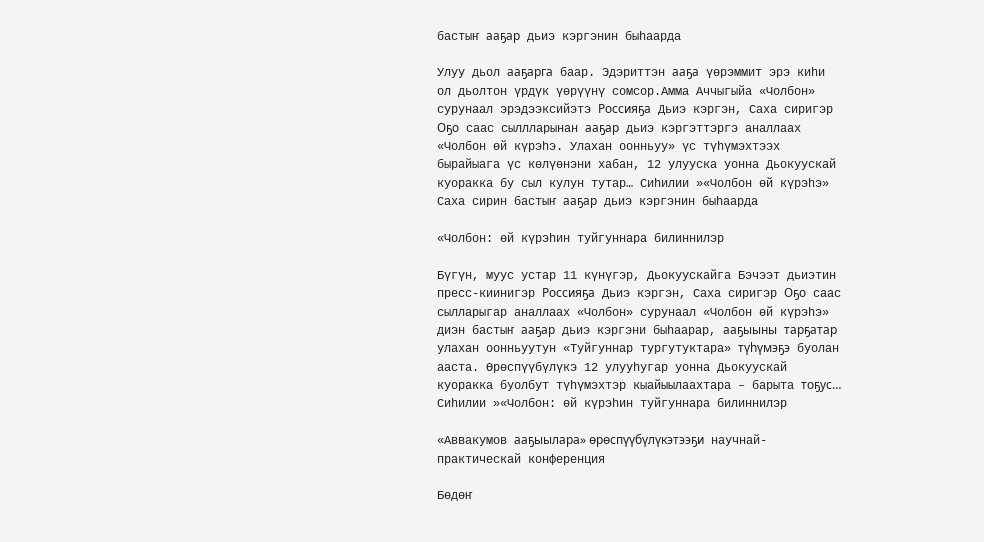бастыҥ ааҕар дьиэ кэргэнин быһаарда

Улуу дьол ааҕарга баар. Эдэриттэн ааҕа үөрэммит эрэ киһи ол дьолтон үрдүк үөрүүнү сомсор.Амма Аччыгыйа «Чолбон» сурунаал эрэдээксийэтэ Россияҕа Дьиэ кэргэн, Саха сиригэр Оҕо саас сыллларынан ааҕар дьиэ кэргэттэргэ аналлаах «Чолбон өй күрэһэ. Улахан оонньуу» үс түһүмэхтээх бырайыага үс көлүөнэни хабан, 12 улууска уонна Дьокуускай куоракка бу сыл кулун тутар… Сиһилии »«Чолбон өй күрэһэ» Саха сирин бастыҥ ааҕар дьиэ кэргэнин быһаарда

«Чолбон: өй күрэһин туйгуннара билиннилэр

Бүгүн, муус устар 11 күнүгэр, Дьокуускайга Бэчээт дьиэтин пресс-киинигэр Россияҕа Дьиэ кэргэн, Саха сиригэр Оҕо саас сылларыгар аналлаах «Чолбон» сурунаал «Чолбон өй күрэһэ» диэн бастыҥ ааҕар дьиэ кэргэни быһаарар, ааҕыыны тарҕатар улахан оонньуутун «Туйгуннар тургутуктара» түһүмэҕэ буолан ааста. Өрөспүүбүлүкэ 12 улууһугар уонна Дьокуускай куоракка буолбут түһүмэхтэр кыайыылаахтара – барыта тоҕус… Сиһилии »«Чолбон: өй күрэһин туйгуннара билиннилэр

«Аввакумов ааҕыылара» өрөспүүбүлүкэтээҕи научнай-практическай конференция

Бөдөҥ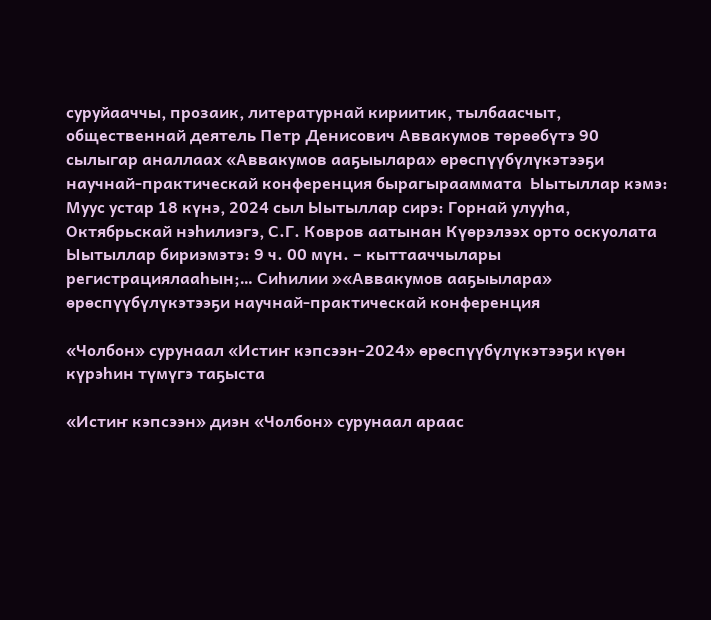суруйааччы, прозаик, литературнай кириитик, тылбаасчыт, общественнай деятель Петр Денисович Аввакумов төрөөбүтэ 90 сылыгар аналлаах «Аввакумов ааҕыылара» өрөспүүбүлүкэтээҕи научнай-практическай конференция бырагырааммата  Ыытыллар кэмэ: Муус устар 18 күнэ, 2024 сыл Ыытыллар сирэ: Горнай улууһа, Октябрьскай нэһилиэгэ, С.Г. Ковров аатынан Күөрэлээх орто оскуолата Ыытыллар бириэмэтэ: 9 ч. 00 мүн. – кыттааччылары регистрациялааһын;… Сиһилии »«Аввакумов ааҕыылара» өрөспүүбүлүкэтээҕи научнай-практическай конференция

«Чолбон» сурунаал «Истиҥ кэпсээн-2024» өрөспүүбүлүкэтээҕи күөн күрэһин түмүгэ таҕыста

«Истиҥ кэпсээн» диэн «Чолбон» сурунаал араас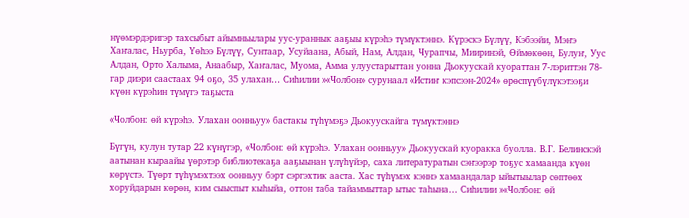нүөмэрдэригэр тахсыбыт айымньылары уус-ураннык ааҕыы күрэһэ түмүктэннэ. Күрэскэ Бүлүү, Кэбээйи, Мэҥэ Хаҥалас, Ньурба, Үөһээ Бүлүү, Сунтаар, Усуйаана, Абый, Нам, Алдан, Чурапчы, Мииринэй, Өймөкөөн, Булуҥ, Уус Алдан, Орто Халыма, Анаабыр, Хаҥалас, Муома, Амма улуустарыттан уонна Дьокуускай куораттан 7-лэриттэн 78-гар диэри саастаах 94 оҕо, 35 улахан… Сиһилии »«Чолбон» сурунаал «Истиҥ кэпсээн-2024» өрөспүүбүлүкэтээҕи күөн күрэһин түмүгэ таҕыста

«Чолбон: өй күрэһэ. Улахан оонньуу» бастакы түһүмэҕэ Дьокуускайга түмүктэннэ

Бүгүн, кулун тутар 22 күнүгэр, «Чолбон: өй күрэһэ. Улахан оонньуу» Дьокуускай куоракка буолла. В.Г. Белинскэй аатынан кыраайы үөрэтэр библиотекаҕа ааҕыынан үлүһүйэр, саха литературатын сэҥээрэр тоҕус хамаанда күөн көрүстэ. Түөрт түһүмэхтээх оонньуу бэрт сэргэхтик ааста. Хас түһүмэх кэннэ хамаандалар ыйытыылар сөптөөх хоруйдарын көрөн, ким сыыспыт кыһыйа, оттон таба тайаммыттар ытыс таһына… Сиһилии »«Чолбон: өй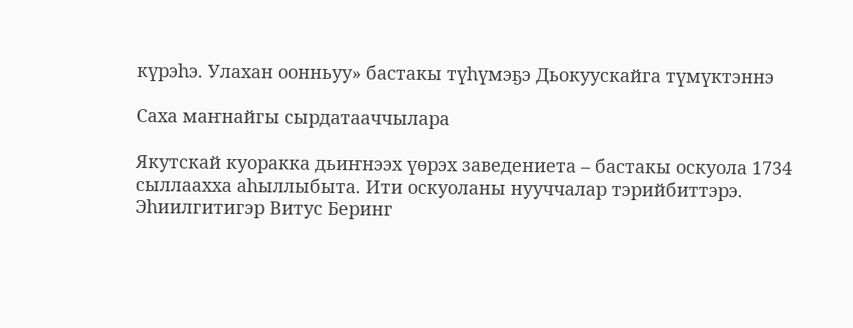күрэһэ. Улахан оонньуу» бастакы түһүмэҕэ Дьокуускайга түмүктэннэ

Саха маҥнайгы сырдатааччылара

Якутскай куоракка дьиҥнээх үөрэх заведениета – бастакы оскуола 1734 сыллаахха аһыллыбыта. Ити оскуоланы нууччалар тэрийбиттэрэ. Эһиилгитигэр Витус Беринг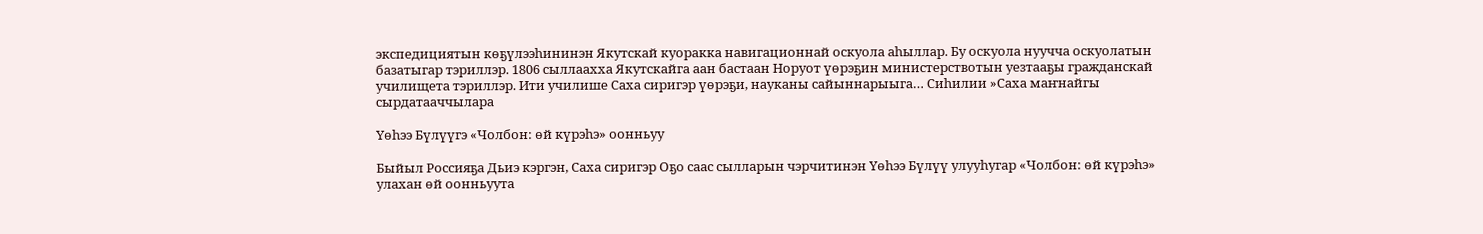экспедициятын көҕүлээһининэн Якутскай куоракка навигационнай оскуола аһыллар. Бу оскуола нуучча оскуолатын базатыгар тэриллэр. 1806 сыллаахха Якутскайга аан бастаан Норуот үөрэҕин министерствотын уезтааҕы гражданскай училищета тэриллэр. Ити училише Саха сиригэр үөрэҕи, науканы сайыннарыыга… Сиһилии »Саха маҥнайгы сырдатааччылара

Үөһээ Бүлүүгэ «Чолбон: өй күрэһэ» оонньуу

Быйыл Россияҕа Дьиэ кэргэн, Саха сиригэр Оҕо саас сылларын чэрчитинэн Үөһээ Бүлүү улууһугар «Чолбон: өй күрэһэ» улахан өй оонньуута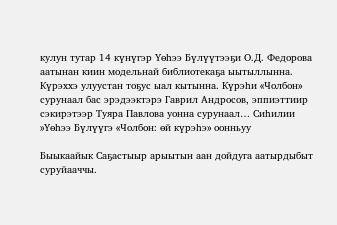кулун тутар 14 күнүгэр Үөһээ Бүлүүтээҕи О.Д. Федорова аатынан киин модельнай библиотекаҕа ыытыллынна. Күрэххэ улуустан тоҕус ыал кытынна. Күрэһи «Чолбон» сурунаал бас эрэдээктэрэ Гаврил Андросов, эппиэттиир сэкирэтээр Туяра Павлова уонна сурунаал… Сиһилии »Үөһээ Бүлүүгэ «Чолбон: өй күрэһэ» оонньуу

Быыкаайык Саҕастыыр арыытын аан дойдуга аатырдыбыт суруйааччы.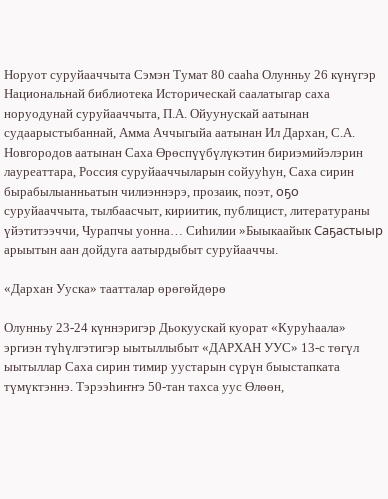Норуот суруйааччыта Сэмэн Тумат 80 сааһа Олунньу 26 күнүгэр Национальнай библиотека Историческай саалатыгар саха норуодунай суруйааччыта, П.А. Ойуунускай аатынан судаарыстыбаннай, Амма Аччыгыйа аатынан Ил Дархан, С.А. Новгородов аатынан Саха Өрөспүүбүлүкэтин бириэмийэлэрин лауреаттара, Россия суруйааччыларын сойууһун, Саха сирин бырабылыанньатын чилиэннэрэ, прозаик, поэт, оҕо суруйааччыта, тылбаасчыт, кириитик, публицист, литератураны үйэтитээччи, Чурапчы уонна… Сиһилии »Быыкаайык Саҕастыыр арыытын аан дойдуга аатырдыбыт суруйааччы.

«Дархан Ууска» таатталар өрөгөйдөрө

Олунньу 23-24 күннэригэр Дьокуускай куорат «Куруһаала» эргиэн түһүлгэтигэр ыытыллыбыт «ДАРХАН УУС» 13-с төгүл ыытыллар Саха сирин тимир уустарын сүрүн быыстапката түмүктэннэ. Тэрээһиҥҥэ 50-тан тахса уус Өлөөн,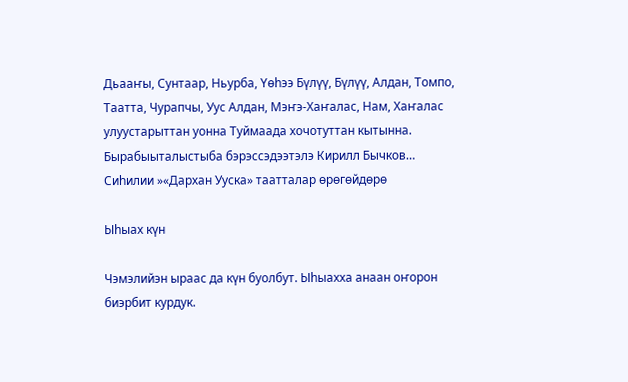Дьааҥы, Сунтаар, Ньурба, Үөһээ Бүлүү, Бүлүү, Алдан, Томпо, Таатта, Чурапчы, Уус Алдан, Мэҥэ-Хаҥалас, Нам, Хаҥалас улуустарыттан уонна Туймаада хочотуттан кытынна. Бырабыыталыстыба бэрэссэдээтэлэ Кирилл Бычков… Сиһилии »«Дархан Ууска» таатталар өрөгөйдөрө

Ыһыах күн

Чэмэлийэн ыраас да күн буолбут. Ыһыахха анаан оҥорон биэрбит курдук.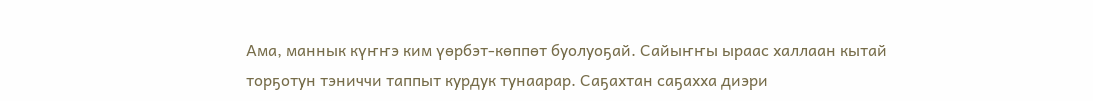Ама, маннык күҥҥэ ким үөрбэт-көппөт буолуоҕай. Сайыҥҥы ыраас халлаан кытай торҕотун тэниччи таппыт курдук тунаарар. Саҕахтан саҕахха диэри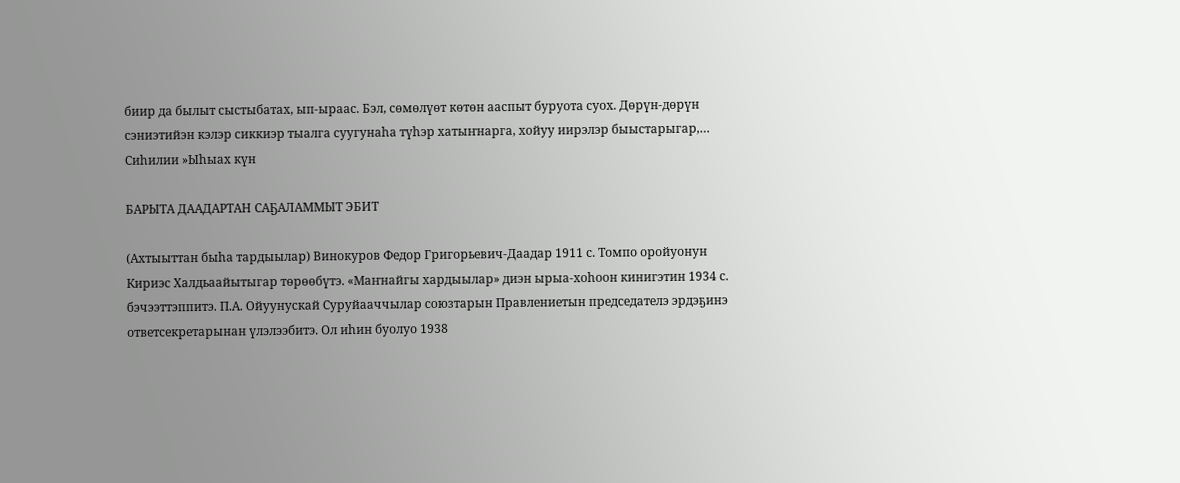биир да былыт сыстыбатах, ып-ыраас. Бэл, сөмөлүөт көтөн ааспыт буруота суох. Дөрүн-дөрүн сэниэтийэн кэлэр сиккиэр тыалга суугунаһа түһэр хатыҥнарга, хойуу иирэлэр быыстарыгар,… Сиһилии »Ыһыах күн

БАРЫТА ДААДАРТАН САҔАЛАММЫТ ЭБИТ

(Ахтыыттан быһа тардыылар) Винокуров Федор Григорьевич-Даадар 1911 с. Томпо оройуонун Кириэс Халдьаайытыгар төрөөбүтэ. «Маҥнайгы хардыылар» диэн ырыа-хоһоон кинигэтин 1934 с. бэчээттэппитэ. П.А. Ойуунускай Суруйааччылар союзтарын Правлениетын председателэ эрдэҕинэ ответсекретарынан үлэлээбитэ. Ол иһин буолуо 1938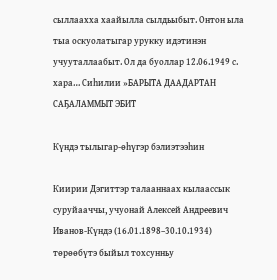сыллаахха хаайылла сылдьыбыт. Онтон ыла тыа оскуолатыгар урукку идэтинэн учууталлаабыт. Ол да буоллар 12.06.1949 с. хара… Сиһилии »БАРЫТА ДААДАРТАН САҔАЛАММЫТ ЭБИТ

Күндэ тылыгар-өһүгэр бэлиэтээһин

Киирии Дэгиттэр талааннаах кылаассык суруйааччы, учуонай Алексей Андреевич Иванов-Күндэ (16.01.1898–30.10.1934) төрөөбүтэ быйыл тохсунньу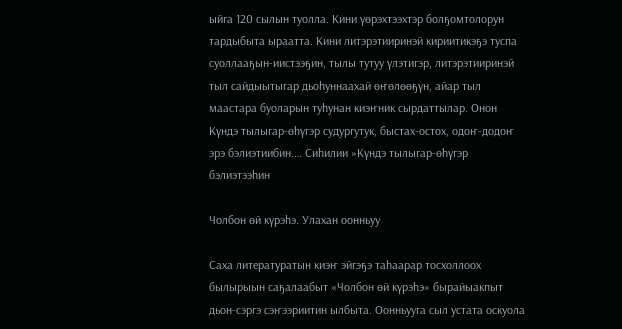ыйга 120 сылын туолла. Кини үөрэхтээхтэр болҕомтолорун тардыбыта ыраатта. Кини литэрэтииринэй кириитикэҕэ туспа суоллааҕын-иистээҕин, тылы тутуу үлэтигэр, литэрэтииринэй тыл сайдыытыгар дьоһуннаахай өҥөлөөҕүн, айар тыл маастара буоларын туһунан киэҥник сырдаттылар. Онон Күндэ тылыгар-өһүгэр судургутук, быстах-остох, одоҥ-додоҥ эрэ бэлиэтиибин.… Сиһилии »Күндэ тылыгар-өһүгэр бэлиэтээһин

Чолбон өй күрэһэ. Улахан оонньуу

Саха литературатын киэҥ эйгэҕэ таһаарар тосхоллоох былырыын саҕалаабыт «Чолбон өй күрэһэ» бырайыакпыт дьон-сэргэ сэҥээриитин ылбыта. Оонньууга сыл устата оскуола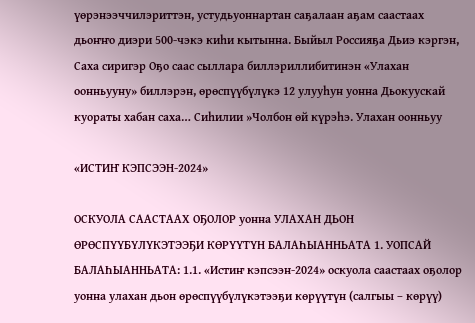үөрэнээччилэриттэн, устудьуоннартан саҕалаан аҕам саастаах дьоҥҥо диэри 500-чэкэ киһи кытынна. Быйыл Россияҕа Дьиэ кэргэн, Саха сиригэр Оҕо саас сыллара биллэриллибитинэн «Улахан оонньууну» биллэрэн, өрөспүүбүлүкэ 12 улууһун уонна Дьокуускай куораты хабан саха… Сиһилии »Чолбон өй күрэһэ. Улахан оонньуу

«ИСТИҤ КЭПСЭЭН-2024»

ОСКУОЛА СААСТААХ ОҔОЛОР уонна УЛАХАН ДЬОН ӨРӨСПҮҮБҮЛҮКЭТЭЭҔИ КӨРҮҮТҮН БАЛАҺЫАННЬАТА 1. УОПСАЙ БАЛАҺЫАННЬАТА: 1.1. «Истиҥ кэпсээн-2024» оскуола саастаах оҕолор уонна улахан дьон өрөспүүбүлүкэтээҕи көрүүтүн (салгыы – көрүү)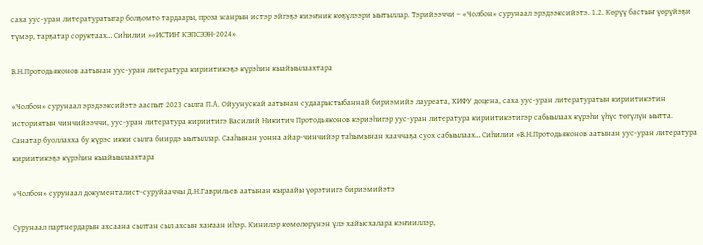саха уус-уран литературатыгар болҕомто тардаары, проза жанрын истэр эйгэҕэ киэҥник көҕүлээри ыытыллар. Тэрийээччи – «Чолбон» сурунаал эрэдээксийэтэ. 1.2. Көрүү бастыҥ үөрүйэҕи түмэр, тарҕатар соруктаах… Сиһилии »«ИСТИҤ КЭПСЭЭН-2024»

В.Н.Протодьяконов аатынан уус-уран литература кириитикэҕэ күрэһин кыайыылаахтара

«Чолбон» сурунаал эрэдээксийэтэ ааспыт 2023 сылга П.А. Ойуунускай аатынан судаарыстыбаннай бириэмийэ лауреата, ХИФУ доцена, саха уус-уран литературатын кириитикэтин историятын чинчийээччи, уус-уран литература кириитигэ Василий Никитич Протодьяконов кэриэһигэр уус-уран литература кириитикэтигэр сабыылаах күрэһи үһүс төгүлүн ыытта. Санатар буоллахха бу күрэс икки сылга биирдэ ыытыллар. Сааһынан уонна айар-чинчийэр таһымынан хааччаҕа суох сабыылаах… Сиһилии »В.Н.Протодьяконов аатынан уус-уран литература кириитикэҕэ күрэһин кыайыылаахтара

«Чолбон» сурунаал документалист-суруйааччы Д.Н.Гаврильев аатынан кыраайы үөрэтиигэ бириэмийэтэ

Сурунаал партнердарын ахсаана сылтан сыл ахсын хаҥаан иһэр. Кинилэр көмөлөрүнэн үлэ хайысхалара кэҥииллэр,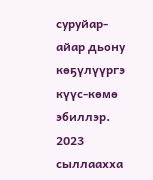суруйар-айар дьону көҕүлүүргэ күүс-көмө эбиллэр.   2023 сыллаахха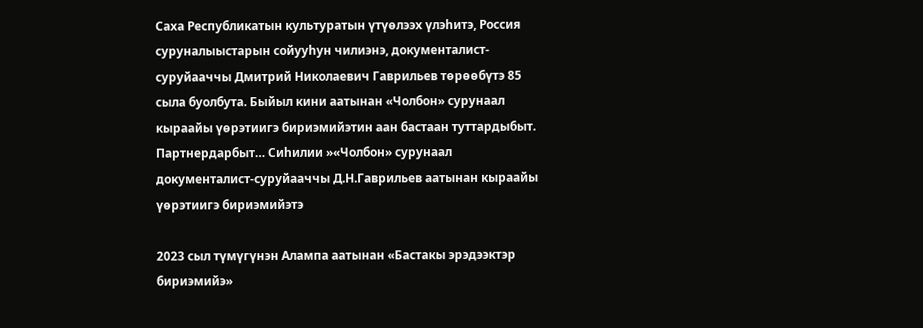Саха Республикатын культуратын үтүөлээх үлэһитэ, Россия суруналыыстарын сойууһун чилиэнэ, документалист-суруйааччы Дмитрий Николаевич Гаврильев төрөөбүтэ 85 сыла буолбута. Быйыл кини аатынан «Чолбон» сурунаал кыраайы үөрэтиигэ бириэмийэтин аан бастаан туттардыбыт. Партнердарбыт… Сиһилии »«Чолбон» сурунаал документалист-суруйааччы Д.Н.Гаврильев аатынан кыраайы үөрэтиигэ бириэмийэтэ

2023 сыл түмүгүнэн Алампа аатынан «Бастакы эрэдээктэр бириэмийэ»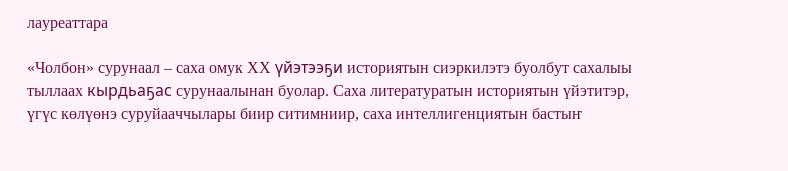лауреаттара

«Чолбон» сурунаал – саха омук ХХ үйэтээҕи историятын сиэркилэтэ буолбут сахалыы тыллаах кырдьаҕас сурунаалынан буолар. Саха литературатын историятын үйэтитэр, үгүс көлүөнэ суруйааччылары биир ситимниир, саха интеллигенциятын бастыҥ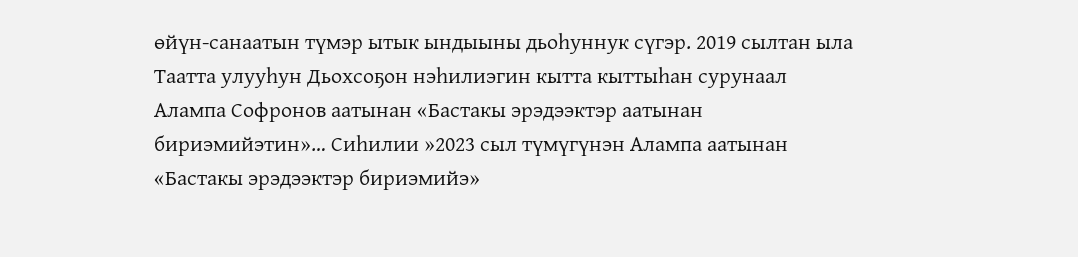өйүн-санаатын түмэр ытык ындыыны дьоһуннук сүгэр. 2019 сылтан ыла Таатта улууһун Дьохсоҕон нэһилиэгин кытта кыттыһан сурунаал Алампа Софронов аатынан «Бастакы эрэдээктэр аатынан бириэмийэтин»… Сиһилии »2023 сыл түмүгүнэн Алампа аатынан «Бастакы эрэдээктэр бириэмийэ»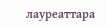лауреаттара